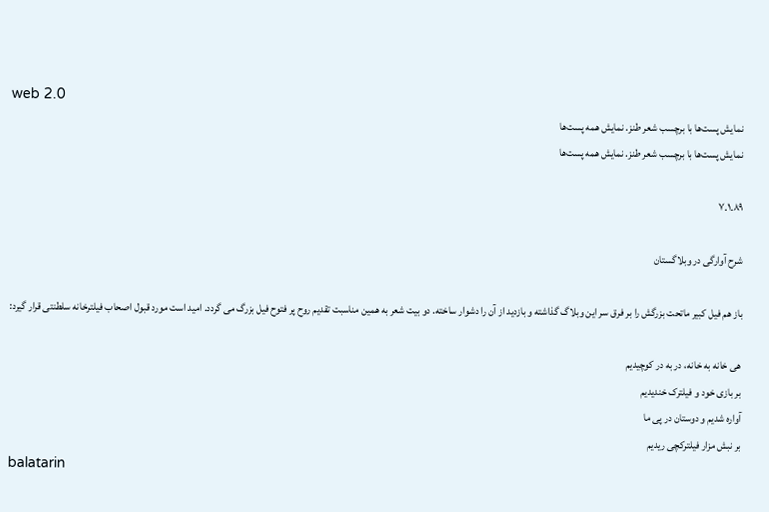web 2.0
نمایش پست‌ها با برچسب شعر طنز. نمایش همه پست‌ها
نمایش پست‌ها با برچسب شعر طنز. نمایش همه پست‌ها

۷.۱.۸۹

شرح آوارگی در وبلاگستان

باز هم فیل کبیر ماتحت بزرگش را بر فرق سر این وبلاگ گذاشته و بازدید از آن را دشوار ساخته. دو بیت شعر به همین مناسبت تقدیم روح پر فتوح فیل بزرگ می گردد. امید است مورد قبول اصحاب فیلترخانه سلطنتی قرار گیرد:

هی خانه به خانه، در به در کوچیدیم
بر بازی خود و فیلترک خندیدیم
آواره شدیم و دوستان در پی ما
بر نبش مزار فیلترکچی ریدیم
balatarin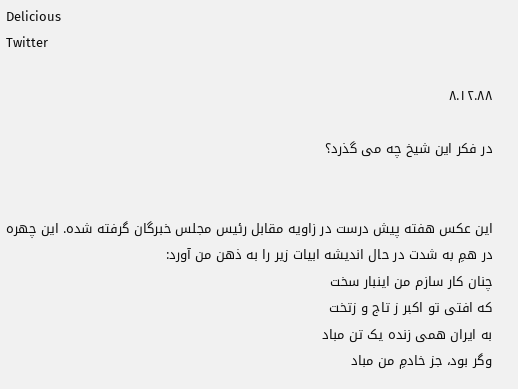Delicious
Twitter

۸.۱۲.۸۸

در فکر این شیخ چه می گذرد؟


این عکس هفته پیش درست در زاویه مقابل رئیس مجلس خبرگان گرفته شده. این چهره در همِ به شدت در حال اندیشه ابیات زیر را به ذهن من آورد:
چنان کار سازم من اینبار سخت
که افتی تو اکبر ز تاج و زتخت
به ایران همی زنده یک تن مباد
وگر بود، جز خادمِ من مباد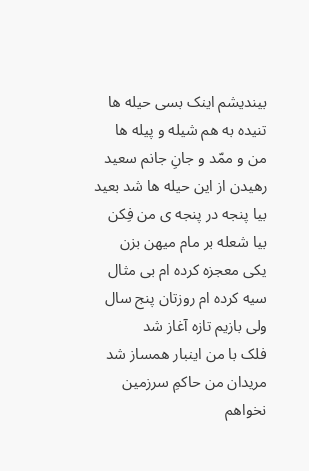بیندیشم اینک بسی حیله ها
تنیده به هم شیله و پیله ها
من و ممّد و جانِ جانم سعید
رهیدن از این حیله ها شد بعید
بیا پنجه در پنجه ی من فِکن
بیا شعله بر مام میهن بزن
یکی معجزه کرده ام بی مثال
سیه کرده ام روزتان پنج سال
ولی بازیم تازه آغاز شد
فلک با من اینبار همساز شد
مریدان من حاکمِ سرزمین
نخواهم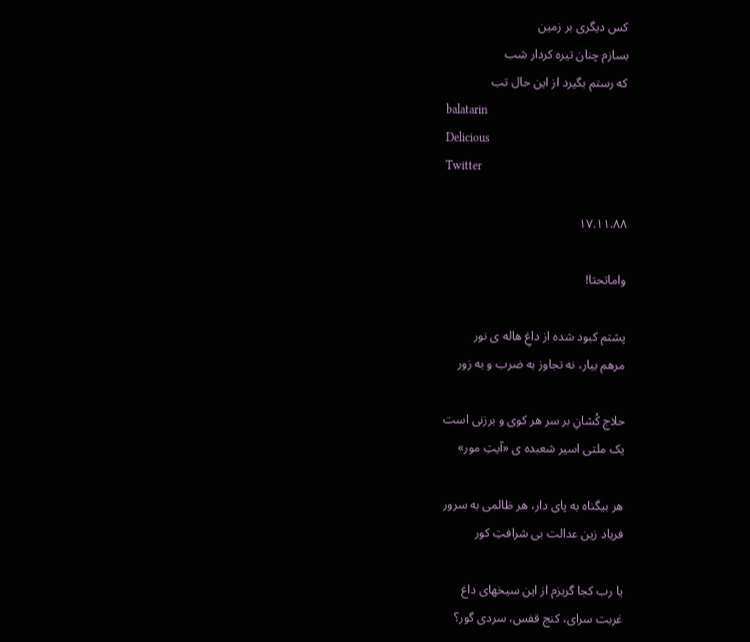کس دیگری بر زمین
بسازم چنان تیره کردار شب
که رستم بگیرد از این حال تب
balatarin
Delicious
Twitter

۱۷.۱۱.۸۸

واماتحتا!

پشتم کبود شده از داغِ هاله ی نور
مرهم بیار، نه تجاوز به ضرب و به زور

حلاج کُشانِ بر سر هر کوی و برزنی است
یک ملتی اسیر شعبده ی «آیتِ مور»

هر بیگناه به پای دار، هر ظالمی به سرور
فریاد زین عدالت بی شرافتِ کور

یا رب کجا گریزم از این سیخهای داغ
غربت سرای، کنج قفس، سردی گور؟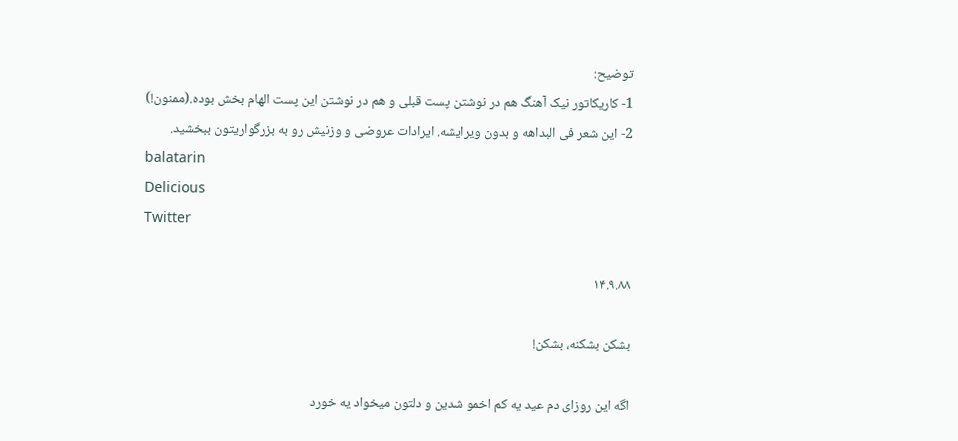توضیح:
1- کاریکاتور نیک آهنگ هم در نوشتن پست قبلی و هم در نوشتن این پست الهام بخش بوده.(ممنون!)
2- این شعر فی البداهه و بدون ویرایشه. ایرادات عروضی و وزنیش رو به بزرگواریتون ببخشید.
balatarin
Delicious
Twitter

۱۴.۹.۸۸

بشکن بشکنه، بشکن!

اگه این روزای دم عید یه کم اخمو شدین و دلتون میخواد یه خورد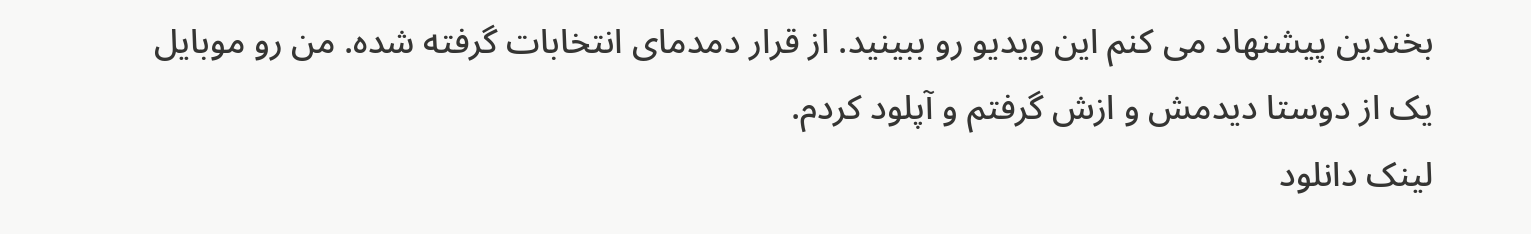بخندین پیشنهاد می کنم این ویدیو رو ببینید. از قرار دمدمای انتخابات گرفته شده. من رو موبایل یک از دوستا دیدمش و ازش گرفتم و آپلود کردم.
لینک دانلود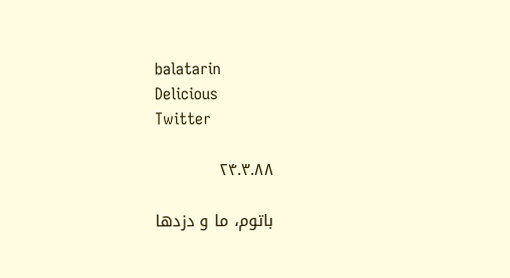balatarin
Delicious
Twitter

۲۴.۳.۸۸

باتوم، ما و دزدها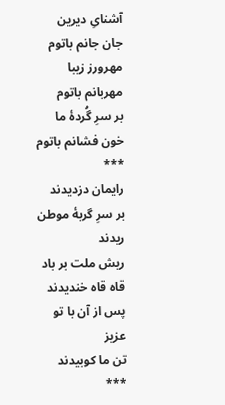آشنایِ دیرین
جان جانم باتوم
مهرورز زیبا
مهربانم باتوم
بر سرِ گُردهٔ ما
خون فشانم باتوم
***
رایمان دزدیدند
بر سرِ گربهٔ موطن ریدند
ریش ملت بر باد
قاه قاه خندیدند
پس از آن با تو عزیز
تن ما کوبیدند
***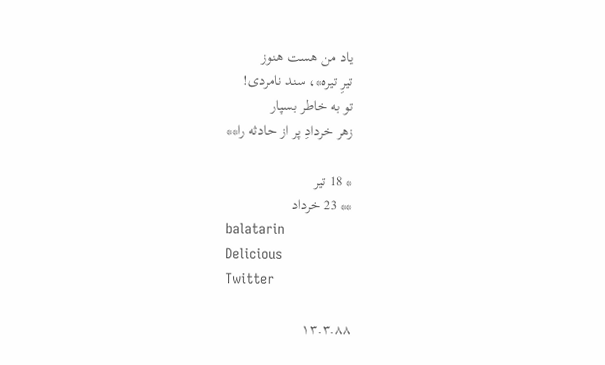یاد من هست هنوز
تیرِ تیره*، سند نامردی!
تو به خاطر بسپار
زهر خردادِ پر از حادثه را**

* 18 تیر
** 23 خرداد
balatarin
Delicious
Twitter

۱۳.۳.۸۸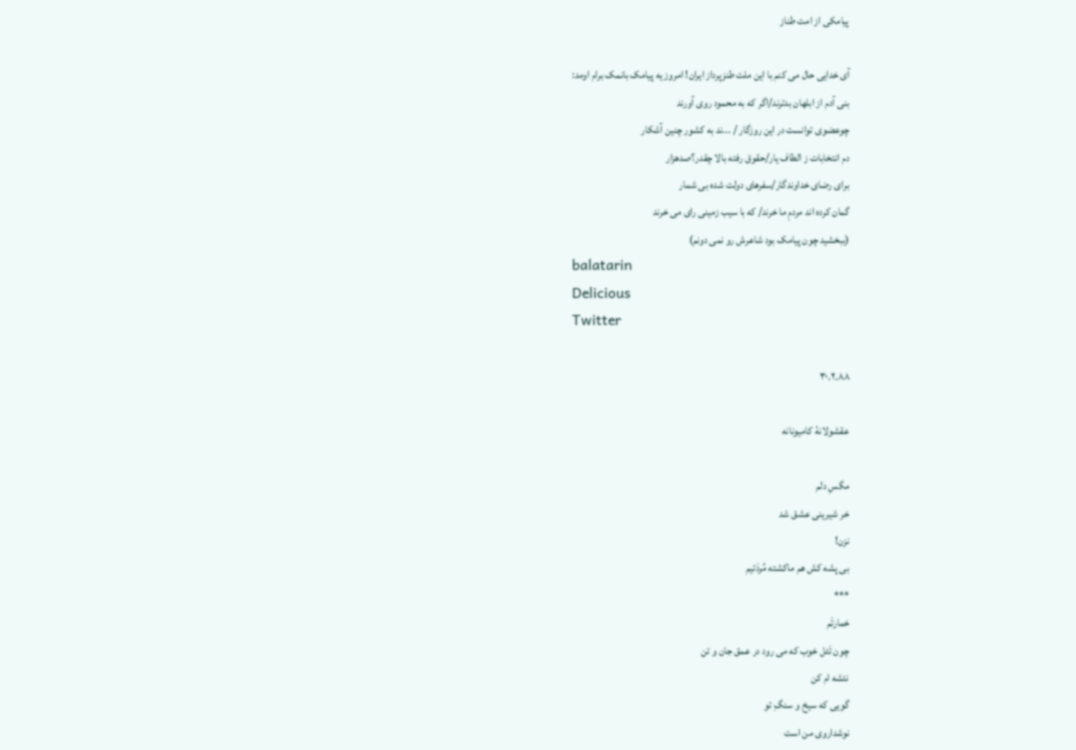پیامکی از امت طناز

آی خدایی حال می کنم با این ملت طنزپرداز ایران! امروز یه پیامک بانمک برام اومد:
بنی آدم از ابلهان بدترند/اگر که به محمود روی آورند
چوعضوی توانست در این روزگار / ...ند به کشور چنین آشکار
دم انتخابات ز الطاف یار/حقوق رفته بالا چقدر؟صدهزار
برای رضای خداوندگار/سفرهای دولت شده بی شمار
گمان کرده اند مردمِ ما خرند/ که با سیب زمینی رای می خرند
(ببخشید چون پیامک بود شاعرش رو نمی دونم)
balatarin
Delicious
Twitter

۳۰.۲.۸۸

عقشولانهٔ کامیونانه

مگسِ دلم
خر شیرینی عشق شد
نزن!
بی پشه کش هم ماکشته مُردَتیم
***
خمارتَم
چون تَئل خوب که می رود در عمق جان و تن
نئشه ام کن
گویی که سیخ و سنگِ تو
نوشداروی من است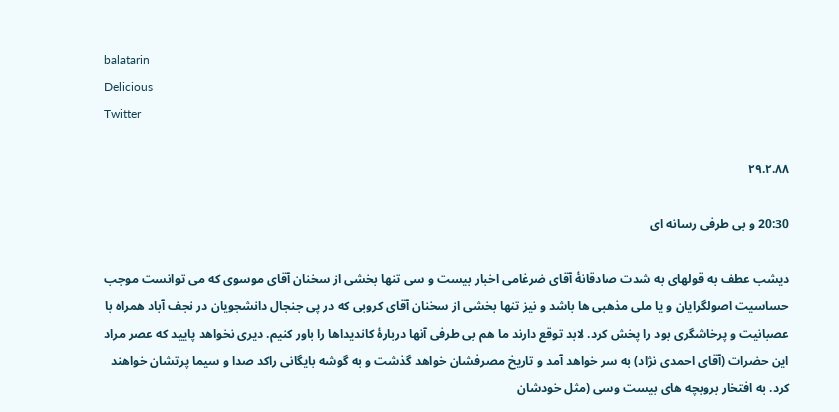balatarin
Delicious
Twitter

۲۹.۲.۸۸

20:30 و بی طرفی رسانه ای

دیشب عطف به قولهای به شدت صادقانهٔ آقای ضرغامی اخبار بیست و سی تنها بخشی از سخنان آقای موسوی که می توانست موجب حساسیت اصولگرایان و یا ملی مذهبی ها باشد و نیز تنها بخشی از سخنان آقای کروبی که در پی جنجال دانشجویان در نجف آباد همراه با عصبانیت و پرخاشگری بود را پخش کرد. لابد توقع دارند ما هم بی طرفی آنها دربارهٔ کاندیداها را باور کنیم. دیری نخواهد پایید که عصر مراد این حضرات (آقای احمدی نژاد) به سر خواهد آمد و تاریخ مصرفشان خواهد گذشت و به گوشه بایگانی راکد صدا و سیما پرتشان خواهند کرد. به افتخار بروبچه های بیست وسی (مثل خودشان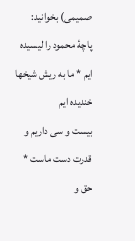صمیمی) بخوانید:
پاچهٔ محمود را لیسیده ایم * ما به ریش شیخها خندیده ایم
بیست و سی داریم و قدرت دست ماست * حق و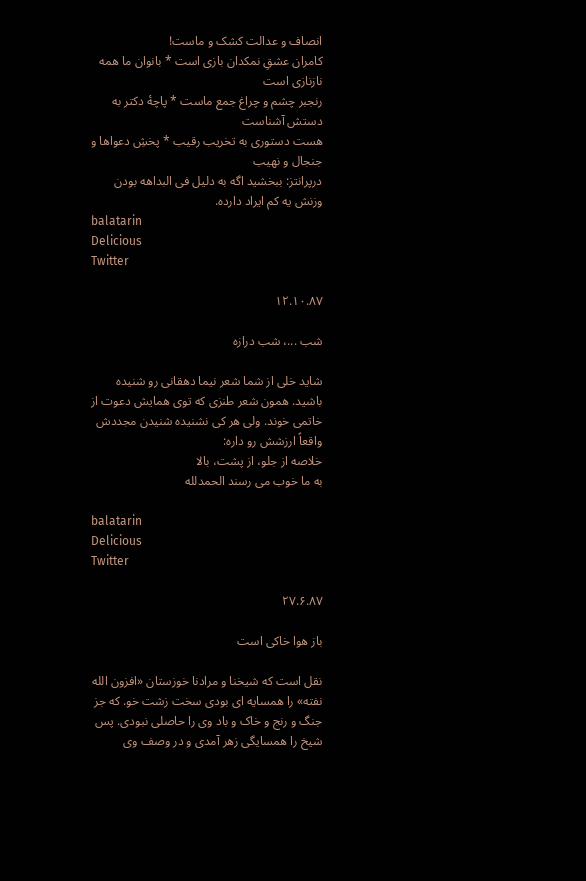انصاف و عدالت کشک و ماست!
کامران عشقِ نمکدان بازی است * بانوان ما همه نازنازی است
رنجبر چشم و چراغ جمع ماست * پاچهٔ دکتر به دستش آشناست
هست دستوری به تخریب رقیب * پخشِ دعواها و جنجال و نهیب
درپرانتز: ببخشید اگه به دلیل فی البداهه بودن وزنش یه کم ایراد دارده.
balatarin
Delicious
Twitter

۱۲.۱۰.۸۷

شب ...، شب درازه

شاید خلی از شما شعر نیما دهقانی رو شنیده باشید. همون شعر طنزی که توی همایش دعوت از خاتمی خوند. ولی هر کی نشنیده شنیدن مجددش واقعاً ارزشش رو داره:
خلاصه از جلو، از پشت، بالا
به ما خوب می رسند الحمدلله

balatarin
Delicious
Twitter

۲۷.۶.۸۷

باز هوا خاکی است

نقل است که شیخنا و مرادنا خوزستان «افزون الله نفته» را همسایه ای بودی سخت زشت خو. که جز جنگ و رنج و خاک و باد وی را حاصلی نبودی. پس شیخ را همسایگی زهر آمدی و در وصف وی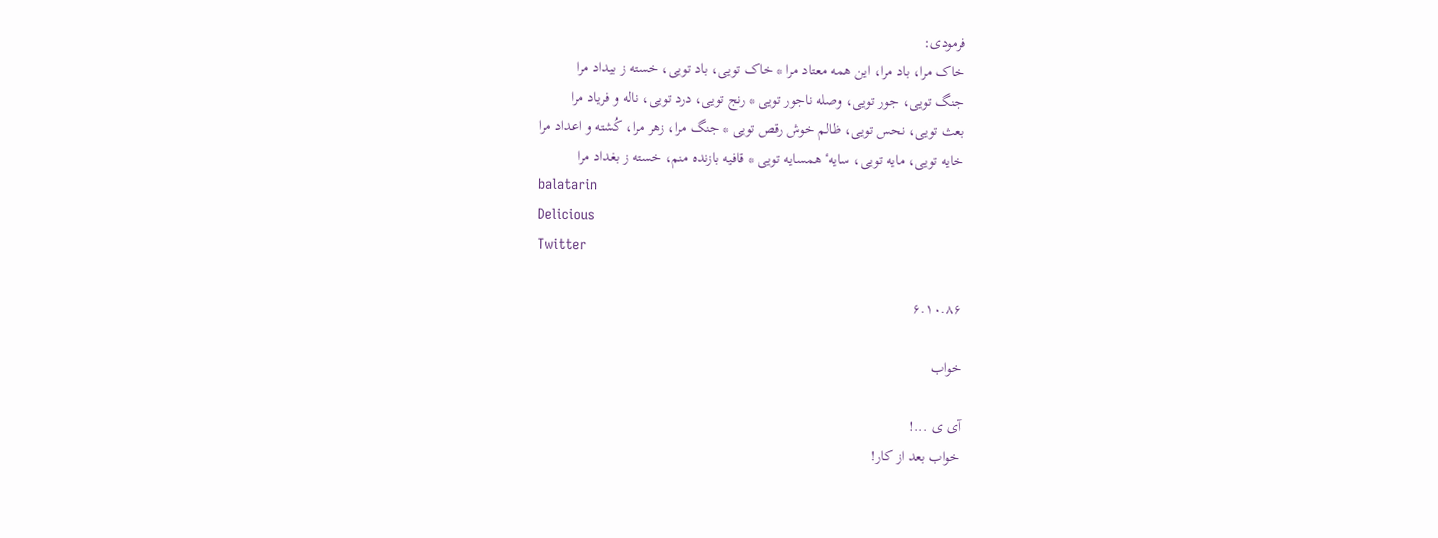فرمودی:
خاک مرا، باد مرا، این همه معتاد مرا * خاک تویی، باد تویی، خسته ز بیداد مرا
جنگ تویی، جور تویی، وصله ناجور تویی * رنج تویی، درد تویی، ناله و فریاد مرا
بعث تویی، نحس تویی، ظالم خوش رقص تویی * جنگ مرا، زهر مرا، کُشته و اعداد مرا
خایه تویی، مایه تویی، سایهٴ همسایه تویی * قافیه بازنده منم، خسته ز بغداد مرا
balatarin
Delicious
Twitter

۶.۱۰.۸۶

خواب

آی ی ...!
خواب بعد از کار!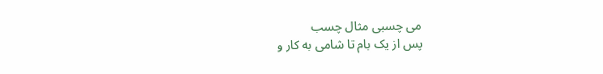می چسبی مثال چسب
پس از یک بام تا شامی به کار و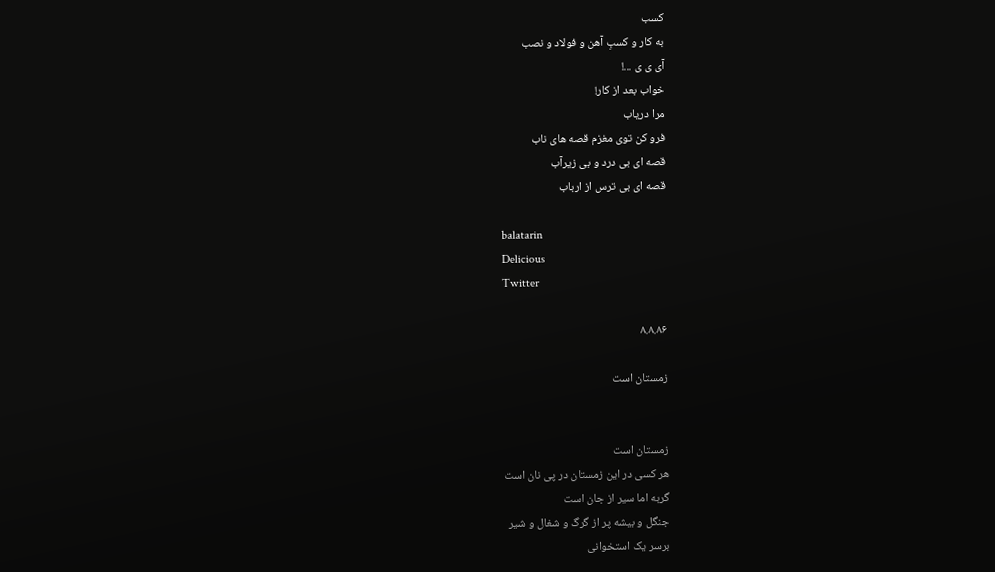کسب
به کار و کسبِ آهن و فولاد و نصب
آی ی ی ...!
خواب بعد از کار!
مرا دریاب
فرو کن توی مغزم قصه های ناب
قصه ای بی درد و بی زیرآب
قصه ای بی ترس از ارباب

balatarin
Delicious
Twitter

۸.۸.۸۶

زمستان است


زمستان است
هر کسی در این زمستان در پی نان است
گربه اما سیر از جان است
جنگل و بیشه پر از گرگ و شغال و شیر
برسر یک استخوانی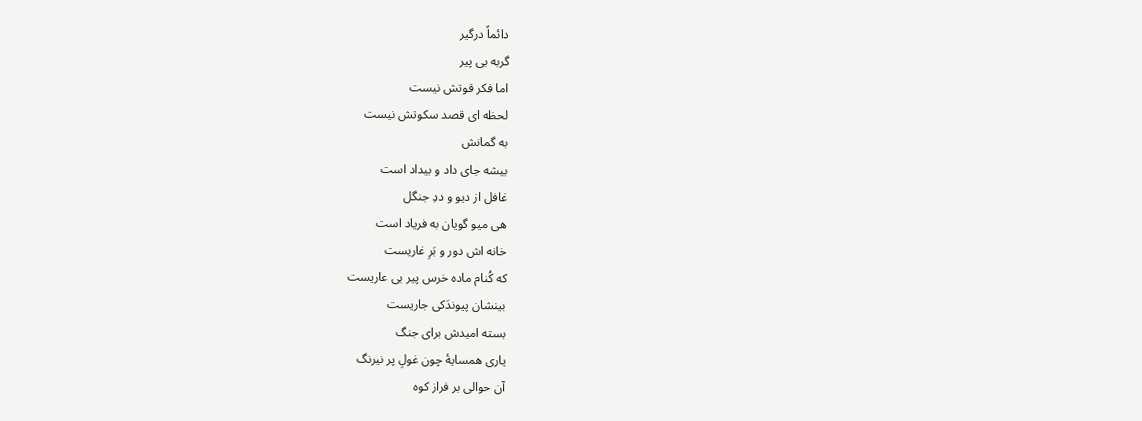دائماً درگیر
گربه بی پیر
اما فکر قوتش نیست
لحظه ای قصد سکوتش نیست
به گمانش
بیشه جای داد و بیداد است
غافل از دیو و ددِ جنگل
هی میو گویان به فریاد است
خانه اش دور و بَرِ غاریست
که کُنام ماده خرس پیر بی عاریست
بینشان پیوندَکی جاریست
بسته امیدش برای جنگ
یاری همسایهٔ چون غولِ پر نیرنگ
آن حوالی بر فراز کوه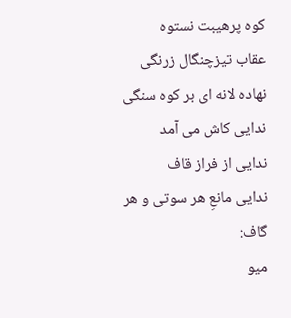کوه پرهیبت نستوه
عقاب تیزچنگال زرنگی
نهاده لانه ای بر کوه سنگی
ندایی کاش می آمد
ندایی از فراز قاف
ندایی مانعِ هر سوتی و هر گاف:
میو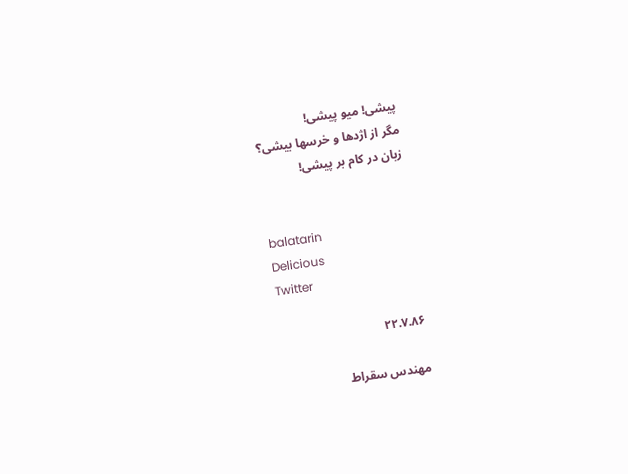پیشی! میو پیشی!
مگر از اژدها و خرسها بیشی؟
زبان در کام بر پیشی!


balatarin
Delicious
Twitter

۲۲.۷.۸۶

مهندس سقراط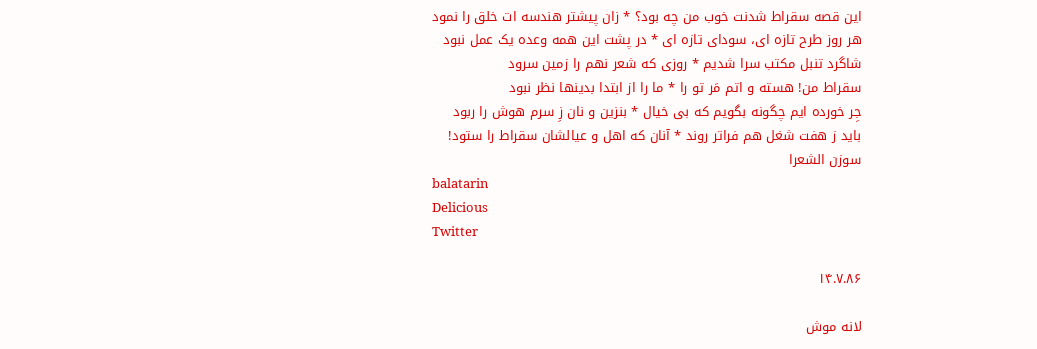این قصه سقراط شدنت خوب من چه بود؟ * زان پیشتر هندسه ات خلق را نمود
هر روز طرح تازه ای، سودای تازه ای * در پشت این همه وعده یک عمل نبود
شاگرد تنبل مکتب سرا شدیم * روزی که شعر نهم را زمین سرود
سقراط من! هسته و اتم مَر تو را * ما را از ابتدا بدینها نظر نبود
جِر خورده ایم چگونه بگویم که بی خیال * بنزین و نان زِ سرم هوش را ربود
باید ز هفت شغل هم فراتر روند * آنان که اهل و عیالشان سقراط را ستود!
سوزن الشعرا
balatarin
Delicious
Twitter

۱۴.۷.۸۶

لانه موش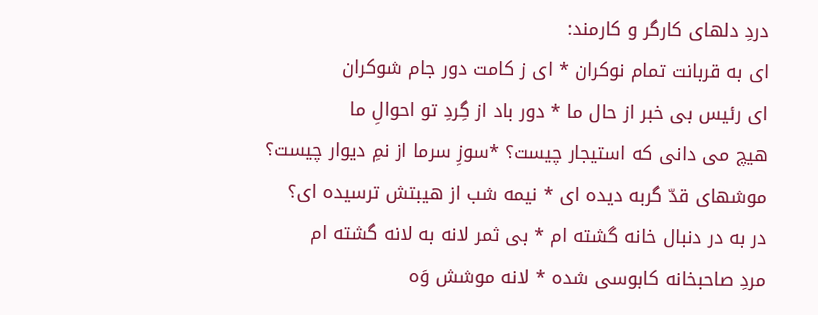دردِ دلهای کارگر و کارمند:
ای به قربانت تمام نوکران * ای ز کامت دور جام شوکران
ای رئیس بی خبر از حال ما * دور باد از گِردِ تو احوالِ ما
هیچ می دانی که استیجار چیست؟ *سوزِ سرما از نمِ دیوار چیست؟
موشهای قدّ گربه دیده ای * نیمه شب از هیبتش ترسیده ای؟
در به در دنبال خانه گشته ام * بی ثمر لانه به لانه گشته ام
مردِ صاحبخانه کابوسی شده * لانه موشش وَه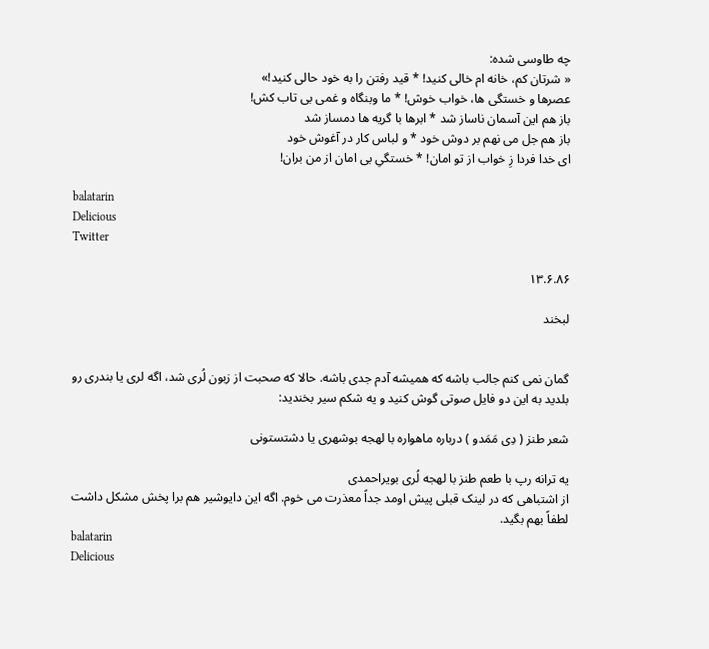چه طاوسی شده:
« شرتان کم، خانه ام خالی کنید! * قید رفتن را به خود حالی کنید!»
عصرها و خستگی ها، خواب خوش! * ما وبنگاه و غمی بی تاب کش!
باز هم این آسمان ناساز شد * ابرها با گریه ها دمساز شد
باز هم جل می نهم بر دوش خود * و لباس کار در آغوش خود
ای خدا فردا زِ خواب از تو امان! * خستگیِ بی امان از من بران!

balatarin
Delicious
Twitter

۱۳.۶.۸۶

لبخند


گمان نمی کنم جالب باشه که همیشه آدم جدی باشه. حالا که صحبت از زبون لُری شد، اگه لری یا بندری رو بلدید به این دو فایل صوتی گوش کنید و یه شکم سیر بخندید:

شعر طنز ( دِی مَمَدو ) درباره ماهواره با لهجه بوشهری یا دشتستونی

یه ترانه رپ با طعم طنز با لهجه لُری بویراحمدی
از اشتباهی که در لینک قبلی پیش اومد جداً معذرت می خوم. اگه این دایوشیر هم برا پخش مشکل داشت لطفاً بهم بگید.
balatarin
Delicious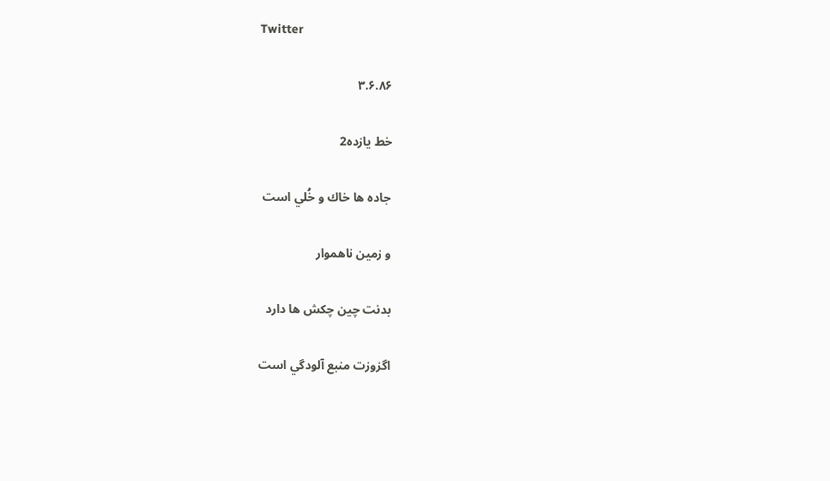Twitter

۳.۶.۸۶

خط يازده2

جاده ها خاك و خُلي است

و زمين ناهموار

بدنت چين چكش ها دارد

اگزوزت منبع آلودگي است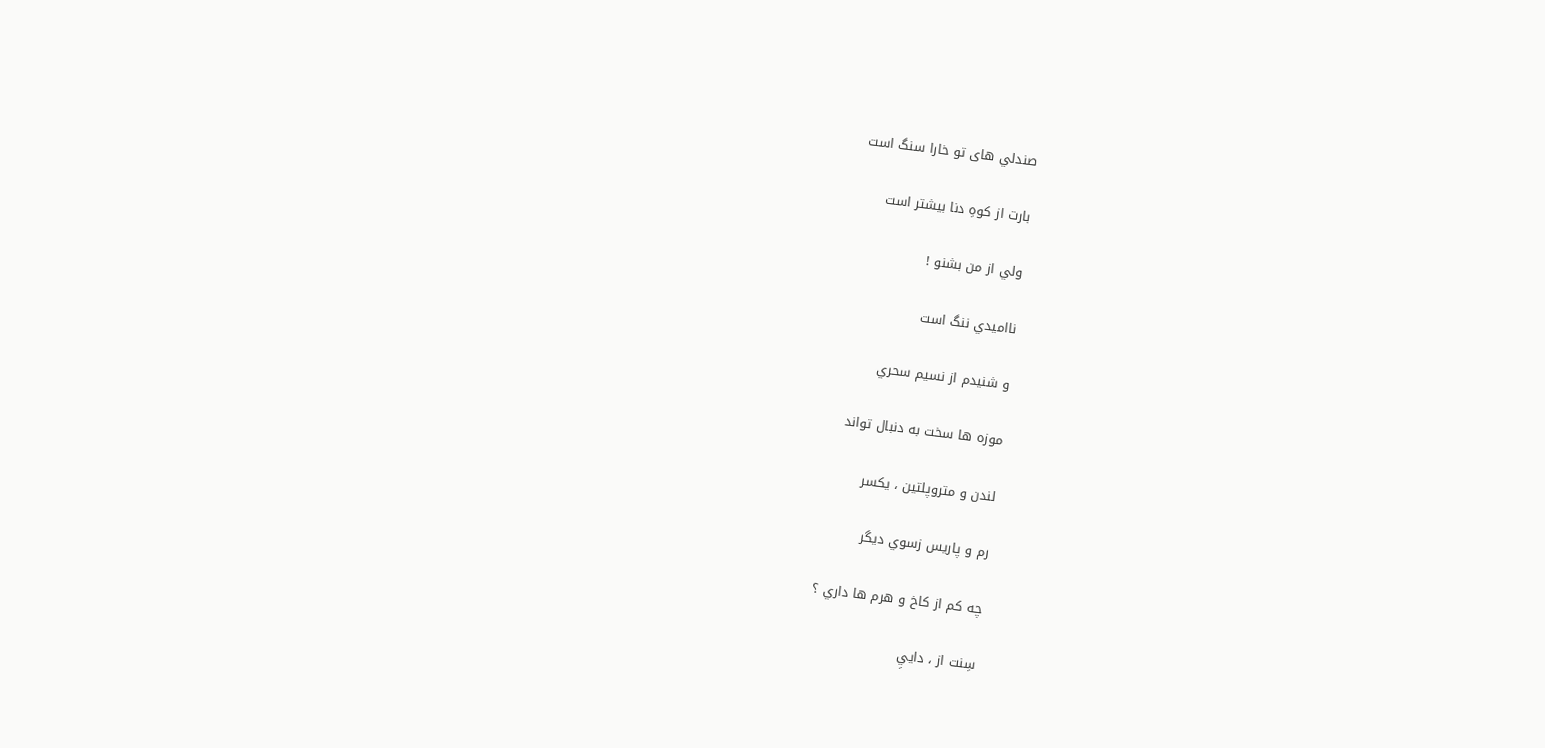صندلي های تو خارا سنگ است

بارت از كوهِ دنا بيشتر است

ولي از من بشنو !

نااميدي ننگ است

و شنيدم از نسيم سحري

موزه ها سخت به دنبال تواند

لندن و متروپلتين ، يكسر

رم و پاريس زسوي ديگر

چه كم از كاخ و هرم ها داري ؟

سِنت از ، داييِ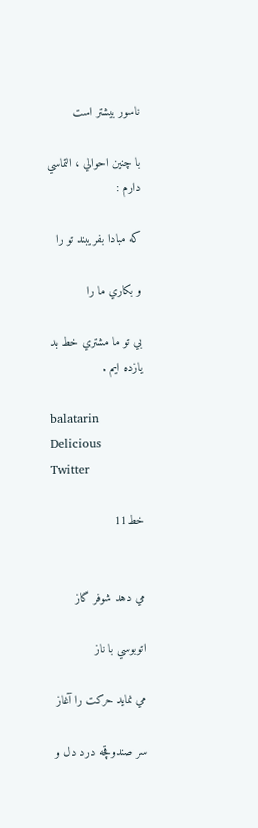ناسور بيشتر است

با چنين احوالي ، التماسي دارم :

كه مبادا بفريبند تو را

و بكاري ما را

بي تو ما مشتري خط بد يازده ايم .

balatarin
Delicious
Twitter

خط11


مي دهد شوفر گاز

اتوبوسي با ناز

مي نمايد حركت را آغاز

سر صندوقچه درد دل و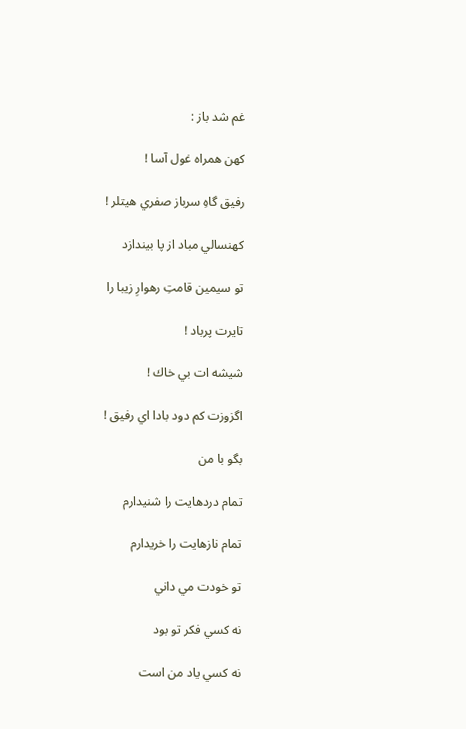غم شد باز :

كهن همراه غول آسا !

رفيق گاهِ سرباز صفري هيتلر !

كهنسالي مباد از پا بيندازد

تو سيمين قامتِ رهوارِ زيبا را

تايرت پرباد !

شيشه ات بي خاك !

اگزوزت كم دود بادا اي رفيق !

بگو با من

تمام دردهايت را شنيدارم

تمام نازهايت را خريدارم

تو خودت مي داني

نه كسي فكر تو بود

نه كسي ياد من است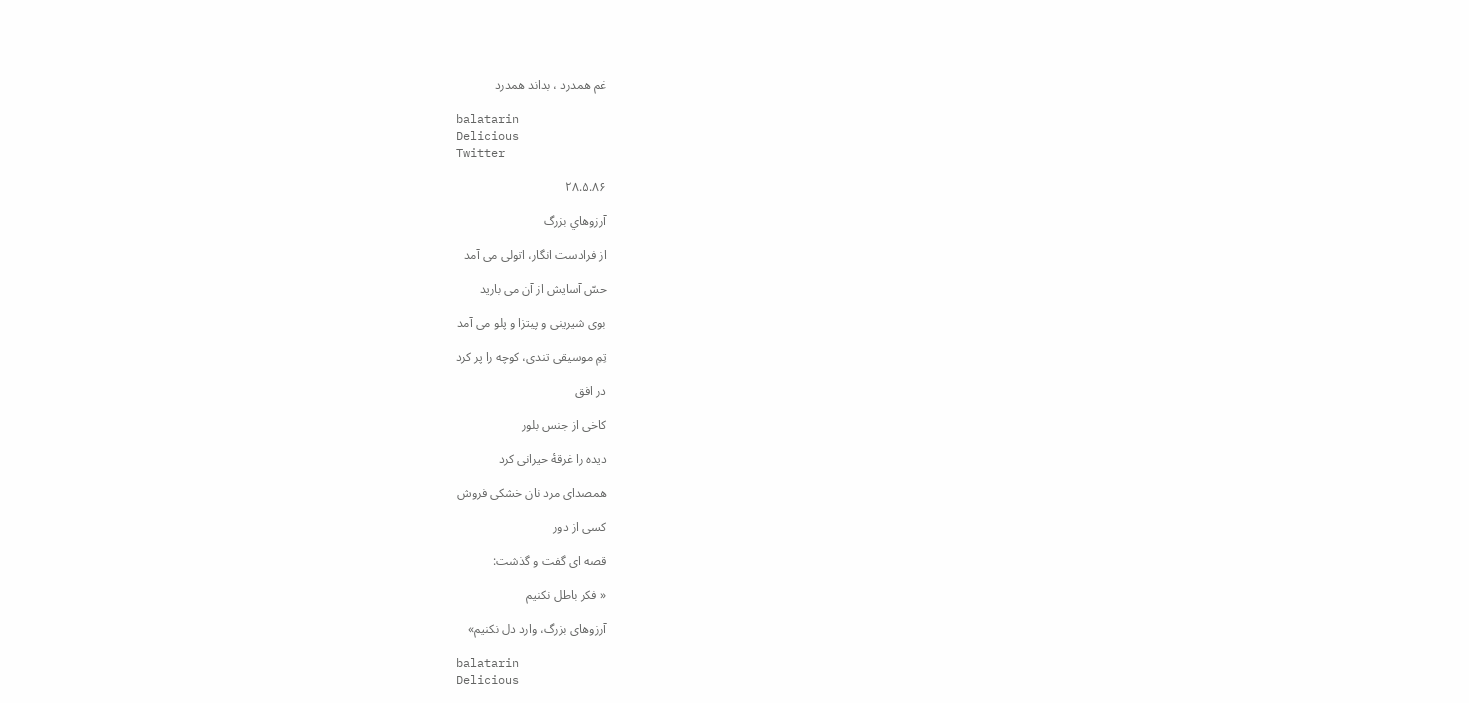غم همدرد ، بداند همدرد

balatarin
Delicious
Twitter

۲۸.۵.۸۶

آرزوهاي بزرگ

از فرادست انگار، اتولی می آمد

حسّ آسایش از آن می بارید

بوی شیرینی و پیتزا و پلو می آمد

تِمِ موسیقی تندی، کوچه را پر کرد

در افق

کاخی از جنس بلور

دیده را غرقهٔ حیرانی کرد

همصدای مرد نان خشکی فروش

کسی از دور

قصه ای گفت و گذشت:

« فکر باطل نکنیم

آرزوهای بزرگ، وارد دل نکنیم»

balatarin
Delicious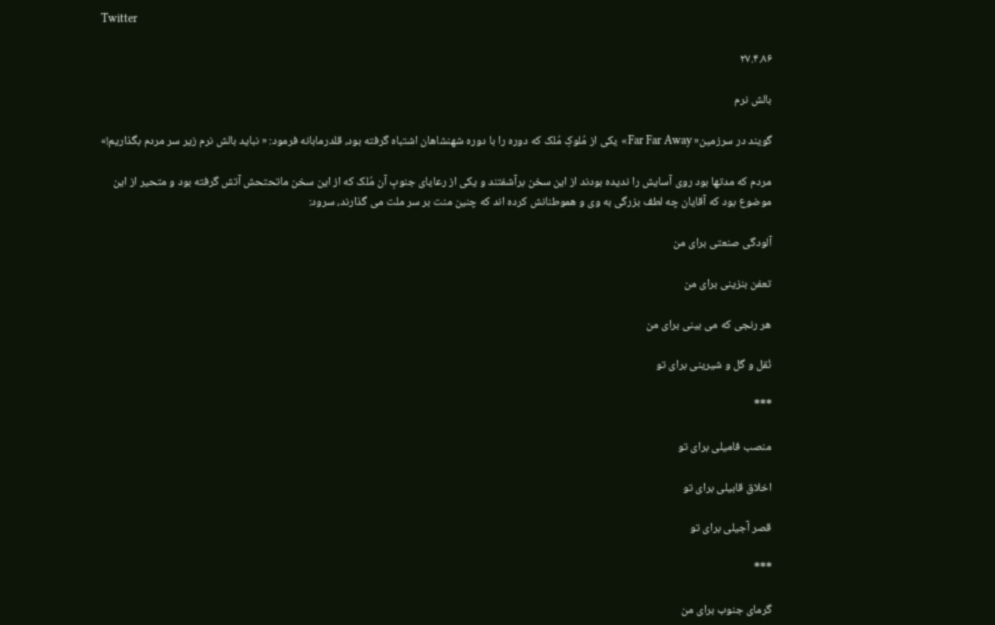Twitter

۲۷.۴.۸۶

بالش نرم

گویند در سرزمین« Far Far Away» یکی از مُلوکِ مُلک که دوره را با دوره شهنشاهان اشتباه گرفته بود، قلدرمابانه فرمود: « نباید بالش نرم زیر سر مردم بگذاریم!»

مردم که مدتها بود روی آسایش را ندیده بودند از این سخن برآشفتند و یکی از رعایای جنوبِ آن مُلک که از این سخن ماتحتحش آتش گرفته بود و متحیر از این موضوع بود که آقایان چه لطف بزرگی به وی و هموطنانش کرده اند که چنین منت بر سر ملت می گذارند، سرود:

آلودگی صنعتی برای من

تعفن بنزینی برای من

هر رنجی که می بینی برای من

نُقل و گل و شیرینی برای تو

***

منصب فامیلی برای تو

اخلاق قابیلی برای تو

قصر آجیلی برای تو

***

گرمای جنوب برای من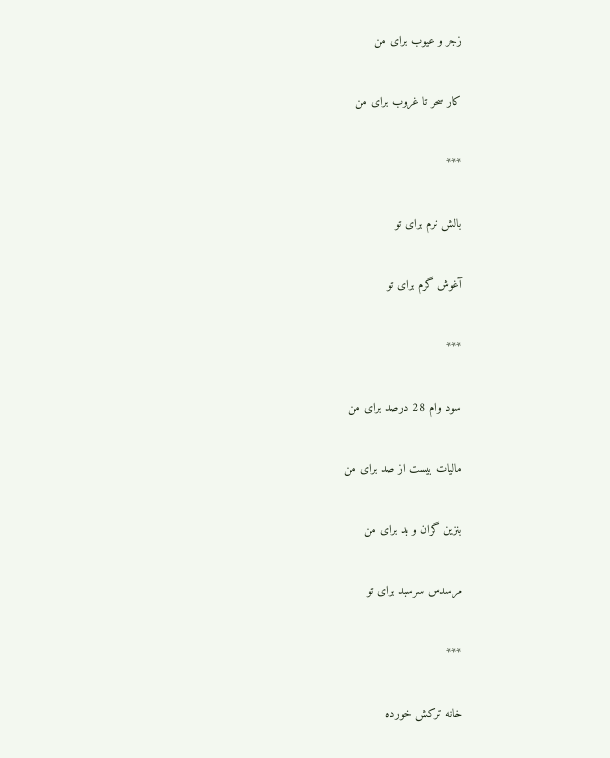زجر و عیوب برای من

کار سحر تا غروب برای من

***

بالش نرم برای تو

آغوش گرم برای تو

***

سود وام 28 درصد برای من

مالیات بیست از صد برای من

بنزین گران و بد برای من

مرسدس سرسبد برای تو

***

خانه ترکش خورده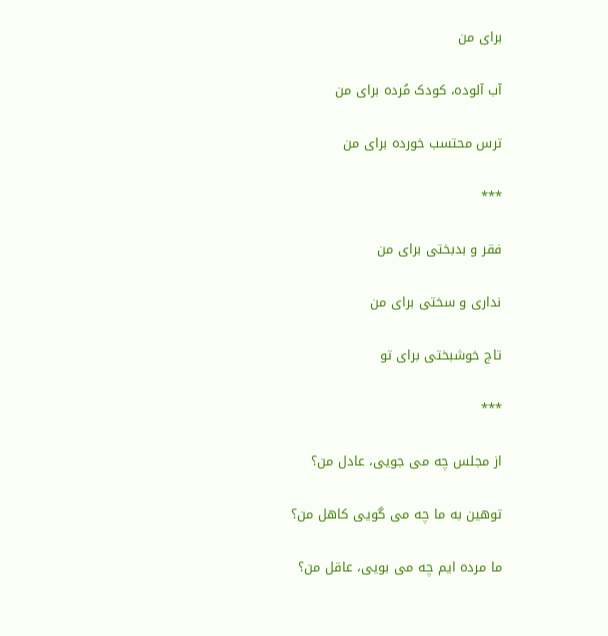برای من

آب آلوده، کودک مُرده برای من

ترس محتسب خورده برای من

***

فقر و بدبختی برای من

نداری و سختی برای من

تاج خوشبختی برای تو

***

از مجلس چه می جویی، عادل من؟

توهین به ما چه می گویی کاهل من؟

ما مرده ایم چه می بویی، عاقل من؟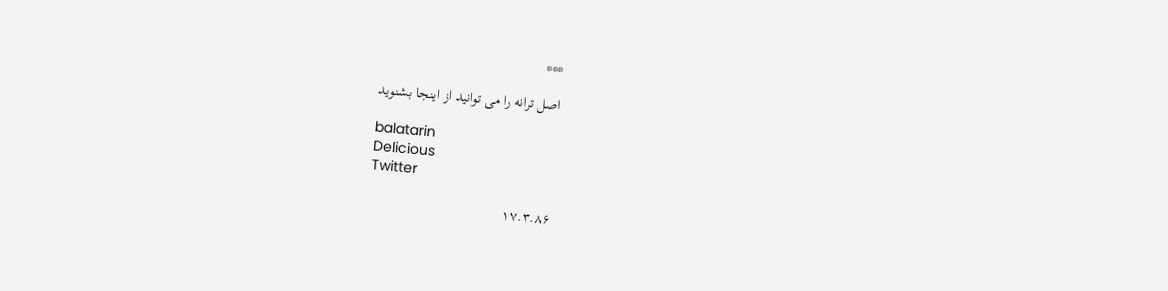***

اصل ترانه را می توانید از اینجا بشنوید

balatarin
Delicious
Twitter

۱۷.۳.۸۶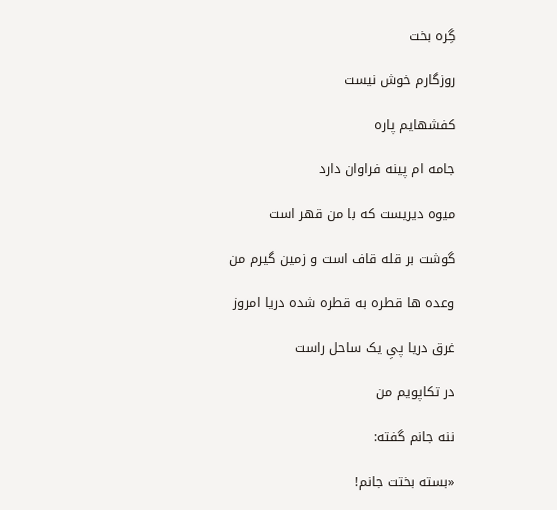گِره بخت

روزگارم خوش نیست

کفشهایم پاره

جامه ام پینه فراوان دارد

میوه دیریست که با من قهر است

گوشت بر قله قاف است و زمین گیرم من

وعده ها قطره به قطره شده دریا امروز

غرق دریا پیِ یک ساحل راست

در تکاپویم من

ننه جانم گفته:

«بسته بختت جانم!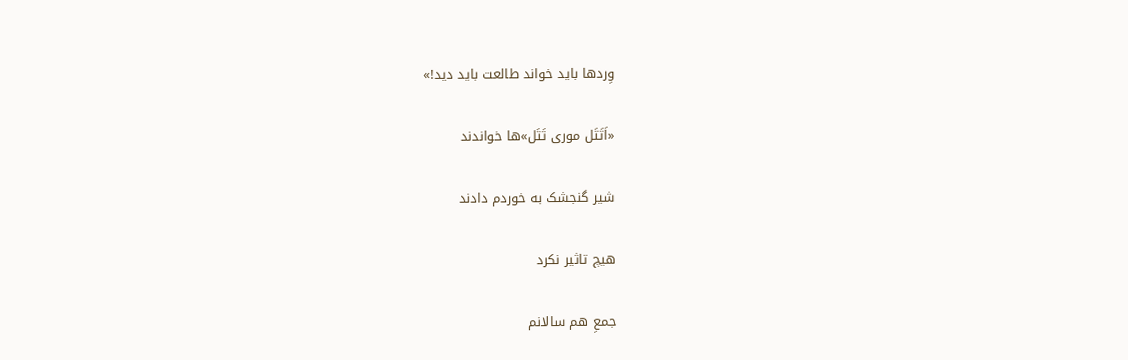وِردها باید خواند طالعت باید دید!»

«اَتَتَل موری تَتَل»ها خواندند

شیر گنجشک به خوردم دادند

هیچ تاثیر نکرد

جمعِ هم سالانم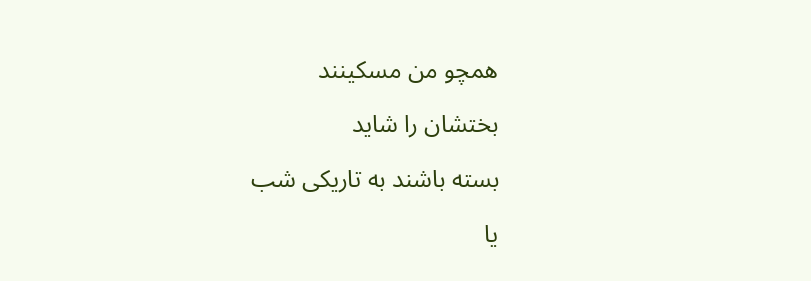همچو من مسکینند

بختشان را شاید

بسته باشند به تاریکی شب

یا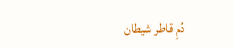دُمِ قاطر شیطان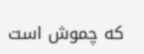که چموش است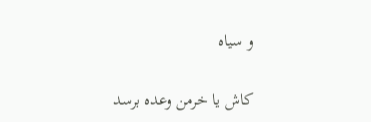و سیاه

کاش یا خرمن وعده برسد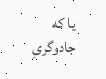یا که جادوگریِ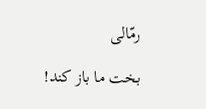رمّالی

بخت ما باز کند!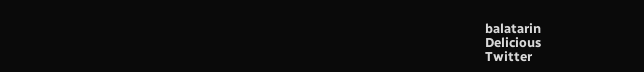balatarin
Delicious
Twitter